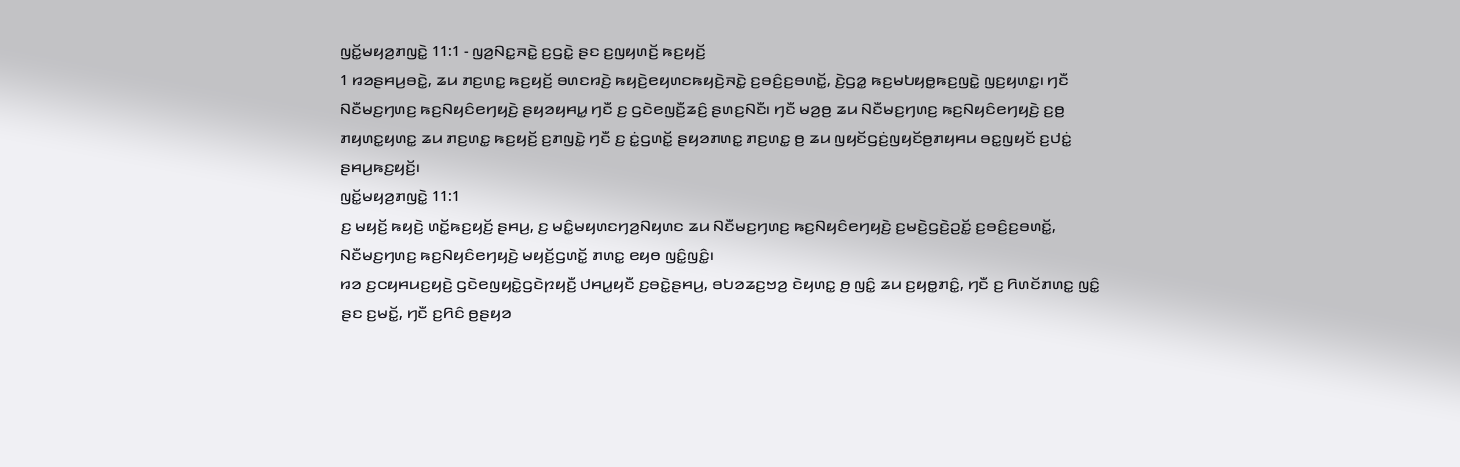ꤜꤢꤩ꤭ꤗꤟꤤ꤬ꤊꤜꤢꤧ꤭ 11:1 - ꤜꤤ꤬ꤡꤢ꤭ꤏꤢꤧ꤭ ꤢ꤬ꤞꤢꤧ꤭ ꤔꤢ ꤢ꤬ꤜꤟꤛꤢꤩ꤬ ꤒꤢ꤬ꤟꤢꤩ꤬
1 ꤙꤤꤔꤌꤣ꤬ꤋꤢꤧ꤭, ꤘꤣ ꤊꤢ꤬ꤛꤢ꤭ ꤒꤢ꤬ꤟꤢꤩ꤬ ꤋꤛꤢꤙꤢꤧ꤬ ꤒꤟꤢꤧ꤬ꤕꤟꤛꤢꤒꤟꤢꤧ꤬ꤏꤢꤧ꤭ ꤢ꤬ꤋꤢꤨ꤬ꤢ꤬ꤋꤛꤢꤩ꤭, ꤢꤧ꤬ꤞꤤ꤭ ꤒꤢ꤬ꤗꤝꤟꤥ꤭ꤒꤢ꤬ꤜꤢꤧ꤭ ꤜꤢ꤬ꤟꤛꤢ꤭꤯ ꤚꤢꤪ ꤡꤢꤪꤗꤢ꤬ꤚꤛꤢ꤬ ꤒꤢ꤬ꤡꤟꤢꤨꤕꤚꤟꤢꤧ꤬ ꤔꤟꤤꤟꤌꤣ꤭ ꤚꤢꤪ ꤢ꤬ ꤞꤢꤧꤕꤜꤢꤪ꤬ꤘꤢꤨ꤬ ꤔꤛꤢ꤬ꤡꤢꤪ꤯ ꤚꤢꤪ ꤗꤤ꤬ꤥ꤬ ꤘꤣ ꤡꤢꤪꤗꤢ꤬ꤚꤛꤢ꤬ ꤒꤢ꤬ꤡꤟꤢꤨꤕꤚꤟꤢꤧ꤬ ꤢ꤬ꤥ꤬ ꤊꤟꤛꤢ꤭ꤟꤛꤢ꤭ ꤘꤣ ꤊꤢ꤬ꤛꤢ꤭ ꤒꤢ꤬ꤟꤢꤩ꤬ ꤢ꤬ꤊꤜꤢꤧ꤭ ꤚꤢꤪ ꤢ꤬ ꤢꤦ꤭ꤞꤛꤢꤩ꤭ ꤔꤟꤤꤊꤛꤢ꤭ ꤊꤢ꤬ꤛꤢ꤭ ꤥ꤬ ꤘꤣ ꤜꤟꤢꤩꤞꤢꤦ꤬ꤜꤟꤢꤩꤥ꤬ꤊꤟꤌꤣ ꤋꤢ꤭ꤜꤟꤢꤩ ꤢ꤬ꤓꤢꤦ꤭ ꤔꤌꤣ꤬ꤒꤢ꤬ꤟꤢꤩ꤬꤯
ꤜꤢꤩ꤭ꤗꤟꤤ꤬ꤊꤜꤢꤧ꤭ 11:1
ꤢ꤬ ꤗꤟꤢꤩ꤬ ꤒꤟꤢꤧ꤬ ꤛꤢꤩ꤭ꤒꤢ꤬ꤟꤢꤩ꤬ ꤔꤌꤣ꤬, ꤢ꤬ ꤗꤢꤨ꤭ꤗꤟꤛꤢꤚꤤ꤬ꤡꤟꤛꤢ ꤘꤣ ꤡꤢꤪꤗꤢ꤬ꤚꤛꤢ꤬ ꤒꤢ꤬ꤡꤟꤢꤨꤕꤚꤟꤢꤧ꤬ ꤢ꤬ꤗꤢꤧ꤬ꤞꤢꤧ꤬ꤑꤢꤩ꤭ ꤢ꤬ꤋꤢꤨ꤬ꤢ꤬ꤋꤛꤢꤩ꤭, ꤡꤢꤪꤗꤢ꤬ꤚꤛꤢ꤬ ꤒꤢ꤬ꤡꤟꤢꤨꤕꤚꤟꤢꤧ꤬ ꤗꤟꤢꤩ꤬ꤞꤛꤢꤩ꤭ ꤊꤛꤢ꤭ ꤕꤟꤥ ꤜꤢꤨ꤭ꤜꤢꤨ꤭꤯
ꤙꤤ ꤢ꤬ꤍꤟꤌꤣꤢ꤬ꤟꤢꤧ꤬ ꤞꤢꤧꤕꤜꤟꤢꤧ꤭ꤞꤢꤧꤐꤟꤢꤪ꤬ ꤓꤌꤣ꤭ꤟꤢꤪ ꤢ꤬ꤋꤢꤧ꤭ꤔꤌꤣ꤬, ꤋꤝꤤꤘꤢ꤬ꤠꤤ꤬ ꤢꤧꤟꤛꤢ꤭ ꤥ꤬ ꤜꤢꤨ꤭ ꤘꤣ ꤢ꤬ꤟꤥ꤭ꤊꤢꤨ꤭, ꤚꤢꤪ ꤢ꤬ ꤖꤛꤢꤩꤊꤛꤢ꤭ ꤜꤢꤨ꤭ ꤔꤢ ꤢ꤬ꤗꤢꤩ꤭, ꤚꤢꤪ ꤢ꤬ꤖꤢꤨ ꤥ꤬ꤔꤟꤤ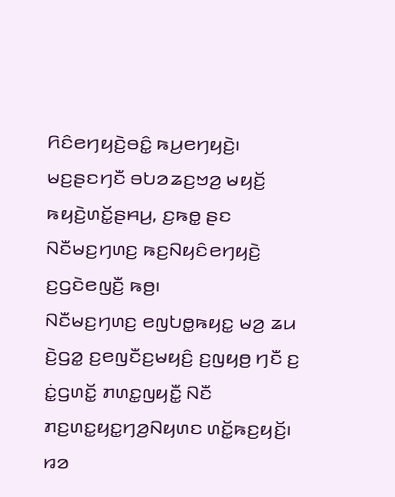ꤖꤢꤨꤕꤚꤟꤢꤧ꤬ꤋꤢꤨ꤭ ꤒꤣ꤬ꤕꤚꤟꤢꤧ꤬꤯ ꤗꤢ꤬ꤔꤢꤚꤢꤪ ꤋꤝꤤꤘꤢ꤬ꤠꤤ꤬ ꤗꤟꤢꤩ꤬ ꤒꤟꤢꤧ꤬ꤛꤢꤩ꤭ꤔꤌꤣ꤬, ꤢ꤬ꤒꤥ꤭ ꤔꤢ ꤡꤢꤪꤗꤢ꤬ꤚꤛꤢ꤬ ꤒꤢ꤬ꤡꤟꤢꤨꤕꤚꤟꤢꤧ꤬ ꤢ꤬ꤞꤢꤧꤕꤜꤢꤪ꤬ ꤒꤥ꤬꤯
ꤡꤢꤪꤗꤢ꤬ꤚꤛꤢ꤬ ꤕꤜꤝꤥ꤭ꤒꤟꤢ꤭ ꤗꤤ꤬ ꤘꤣ ꤢꤧ꤬ꤞꤤ꤭ ꤢ꤬ꤕꤜꤢꤪꤢ꤬ꤗꤟꤢꤨ꤬ ꤢ꤬ꤜꤟꤥ꤬ ꤚꤢꤪ ꤢ꤬ ꤢꤦ꤭ꤞꤛꤢꤩ꤭ ꤊꤛꤢ꤭ꤜꤟꤢꤪ꤭ ꤡꤢꤪ ꤊꤢ꤬ꤛꤢ꤭ꤟꤢ꤭ꤚꤤ꤬ꤡꤟꤛꤢ ꤛꤢꤩ꤭ꤒꤢ꤬ꤟꤢꤩ꤬꤯
ꤙꤤ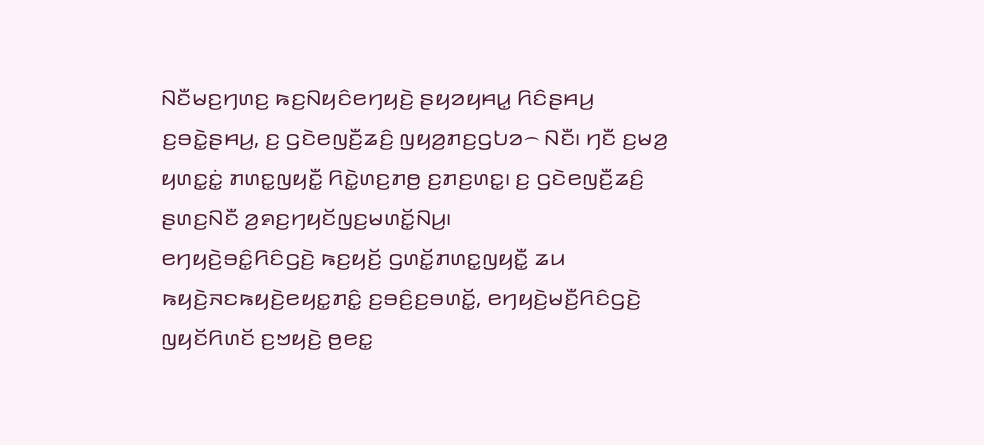ꤡꤢꤪꤗꤢ꤬ꤚꤛꤢ꤬ ꤒꤢ꤬ꤡꤟꤢꤨꤕꤚꤟꤢꤧ꤬ ꤔꤟꤤꤟꤌꤣ꤭ ꤖꤢꤨꤔꤌꤣ꤬ ꤢ꤬ꤋꤢꤧ꤭ꤔꤌꤣ꤬, ꤢ꤬ ꤞꤢꤧꤕꤜꤢꤪ꤬ꤘꤢꤨ꤬ ꤜꤟꤤ꤬ꤊꤢ꤬ꤞꤝꤤ꤮ ꤡꤢꤪ꤯ ꤚꤢꤪ ꤢ꤬ꤗꤤ꤬ ꤟꤛꤢ꤭ꤢꤦ꤭ ꤊꤛꤢ꤭ꤜꤟꤢꤪ꤭ ꤖꤢꤧ꤭ꤛꤢ꤬ꤊꤥ꤬ ꤢ꤬ꤊꤢ꤬ꤛꤢ꤭꤯ ꤢ꤬ ꤞꤢꤧꤕꤜꤢꤪ꤬ꤘꤢꤨ꤬ ꤔꤛꤢ꤬ꤡꤢꤪ ꤤ꤬ꤎꤢ꤬ꤚꤟꤢꤩꤜꤢ꤬ꤗꤛꤢꤩ꤭ꤡꤣ꤬꤯
ꤕꤚꤟꤢꤧ꤬ꤋꤢꤨ꤭ꤖꤢꤨꤞꤢꤧ꤬ ꤒꤢ꤬ꤟꤢꤩ꤬ ꤞꤛꤢꤩ꤭ꤊꤛꤢ꤭ꤜꤟꤢꤪ꤭ ꤘꤣ ꤒꤟꤢꤧ꤬ꤏꤢꤒꤟꤢꤧ꤬ꤕꤟꤢ꤭ꤊꤢꤨ꤭ ꤢ꤬ꤋꤢꤨ꤬ꤢ꤬ꤋꤛꤢꤩ꤭, ꤕꤚꤟꤢꤧ꤬ꤗꤢꤪ꤬ꤖꤢꤨꤞꤢꤧ꤬ ꤜꤟꤢꤩꤖꤛꤢꤩ ꤢ꤬ꤠꤟꤢꤧ꤬ ꤥ꤬ꤕꤢ꤭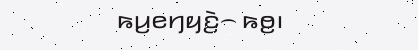ꤒꤣ꤬ꤕꤚꤟꤢꤧ꤬꤮ ꤒꤥ꤬꤯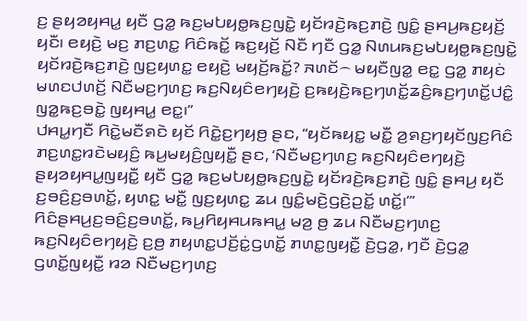ꤢ꤬ ꤔꤟꤤꤟꤌꤣ꤭ ꤟꤢꤪ ꤞꤤ꤭ ꤒꤢ꤬ꤗꤝꤟꤥ꤭ꤒꤢ꤬ꤜꤢꤧ꤭ ꤟꤢꤩꤙꤢꤧ꤬ꤒꤢ꤬ꤊꤢꤧ꤬ ꤜꤢꤨ꤭ ꤔꤌꤣ꤬ꤒꤢ꤬ꤟꤢꤩ꤬ ꤟꤢꤪ꤯ ꤕꤟꤢꤧ꤬ ꤗꤢ꤬ ꤊꤢ꤬ꤛꤢ꤭ ꤖꤢꤨꤒꤢꤩ꤭ ꤒꤢ꤬ꤟꤢꤩ꤬ ꤡꤢꤪ ꤚꤢꤪ ꤞꤤ꤭ ꤡꤛꤣꤒꤢ꤬ꤗꤝꤟꤥ꤭ꤒꤢ꤬ꤜꤢꤧ꤭ ꤟꤢꤩꤙꤢꤧ꤬ꤒꤢ꤬ꤊꤢꤧ꤬ ꤜꤢ꤬ꤟꤛꤢ꤭ ꤕꤟꤢꤧ꤬ ꤗꤟꤢꤩ꤬ꤒꤢꤩ꤭? ꤏꤛꤢꤩ꤮ ꤗꤟꤢꤪꤜꤤ꤭ ꤕꤢ꤭ ꤞꤤ꤭ ꤊꤟꤢꤦ ꤗꤛꤢꤓꤛꤢꤩ꤬ ꤡꤢꤪꤗꤢ꤬ꤚꤛꤢ꤬ ꤒꤢ꤬ꤡꤟꤢꤨꤕꤚꤟꤢꤧ꤬ ꤢ꤬ꤒꤟꤢꤧ꤬ꤒꤢ꤬ꤚꤛꤢꤩ꤭ꤘꤢꤨ꤬ꤒꤢ꤬ꤚꤛꤢꤩ꤭ꤓꤢꤨ꤭ ꤜꤤ꤭ꤒꤢ꤬ꤋꤢꤧ꤭ ꤜꤟꤌꤣ꤭ ꤕꤢ꤭꤯”
ꤓꤌꤣ꤭ꤚꤢꤪ ꤖꤢꤧ꤭ꤗꤢꤪꤎꤢꤧ ꤟꤢꤩ ꤖꤢꤧ꤭ꤢ꤬ꤚꤟꤥ꤬ ꤔꤢ, “ꤟꤢꤩꤒꤟꤢ꤭ ꤗꤢꤪ꤭ ꤤ꤬ꤎꤢ꤬ꤚꤟꤢꤩꤜꤢ꤬ꤖꤢꤨ ꤊꤢ꤬ꤛꤢ꤭ꤙꤢꤧꤗꤟꤢꤨ꤬ ꤒꤣ꤬ꤗꤟꤢꤨ꤬ꤜꤟꤢꤪ꤭ ꤔꤢ, ‘ꤡꤢꤪꤗꤢ꤬ꤚꤛꤢ꤬ ꤒꤢ꤬ꤡꤟꤢꤨꤕꤚꤟꤢꤧ꤬ ꤔꤟꤤꤟꤌꤣ꤭ꤜꤟꤢꤪ꤭ ꤟꤢꤪ ꤞꤤ꤭ ꤒꤢ꤬ꤗꤝꤟꤥ꤭ꤒꤢ꤬ꤜꤢꤧ꤭ ꤟꤢꤩꤙꤢꤧ꤬ꤒꤢ꤬ꤊꤢꤧ꤬ ꤜꤢꤨ꤭ ꤔꤌꤣ꤬ ꤟꤢꤪ ꤢ꤬ꤋꤢꤨ꤬ꤢ꤬ꤋꤛꤢꤩ꤭, ꤟꤛꤢ꤭ ꤗꤢꤪ꤭ ꤜꤢ꤬ꤟꤛꤢ꤭ ꤘꤣ ꤜꤢꤨ꤭ꤗꤢꤧ꤬ꤞꤢꤧ꤬ꤑꤢꤩ꤭ ꤛꤢꤩ꤭꤯’”
ꤖꤢꤨꤔꤌꤣ꤬ꤢ꤬ꤋꤢꤨ꤬ꤢ꤬ꤋꤛꤢꤩ꤭, ꤒꤣ꤬ꤖꤟꤌꤣꤒꤌꤣ꤭ ꤗꤤ꤬ ꤥ꤬ ꤘꤣ ꤡꤢꤪꤗꤢ꤬ꤚꤛꤢ꤬ ꤒꤢ꤬ꤡꤟꤢꤨꤕꤚꤟꤢꤧ꤬ ꤢ꤬ꤥ꤬ ꤊꤟꤛꤢ꤭ꤓꤢꤩ꤬ꤢꤦ꤭ꤞꤛꤢꤩ꤭ ꤊꤛꤢ꤭ꤜꤟꤢꤪ꤭ ꤢꤧ꤬ꤞꤤ꤭, ꤚꤢꤪ ꤢꤧ꤬ꤞꤤ꤭ ꤞꤛꤢꤩ꤭ꤜꤟꤢꤪ꤭ ꤙꤤ ꤡꤢꤪꤗꤢ꤬ꤚꤛꤢ꤬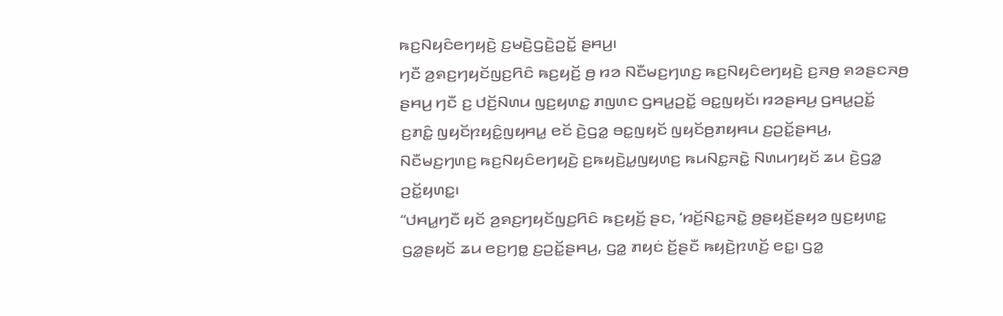ꤒꤢ꤬ꤡꤟꤢꤨꤕꤚꤟꤢꤧ꤬ ꤢ꤬ꤗꤢꤧ꤬ꤞꤢꤧ꤬ꤑꤢꤩ꤭ ꤔꤌꤣ꤬꤯
ꤚꤢꤪ ꤤ꤬ꤎꤢ꤬ꤚꤟꤢꤩꤜꤢ꤬ꤖꤢꤨ ꤒꤢ꤬ꤟꤢꤩ꤬ ꤥ꤬ ꤙꤤ ꤡꤢꤪꤗꤢ꤬ꤚꤛꤢ꤬ ꤒꤢ꤬ꤡꤟꤢꤨꤕꤚꤟꤢꤧ꤬ ꤢ꤬ꤏꤥ꤬ ꤎꤤꤔꤢꤏꤥ꤬ ꤔꤌꤣ꤬ ꤚꤢꤪ ꤢ꤬ ꤓꤢꤩ꤬ꤡꤛꤣ ꤜꤢ꤬ꤟꤛꤢ꤭ ꤊꤜꤛꤢ ꤞꤌꤣ꤭ꤑꤢꤩ꤭ ꤋꤢ꤭ꤜꤟꤢꤩ꤯ ꤙꤤꤔꤌꤣ꤬ ꤞꤌꤣ꤭ꤑꤢꤩ꤭ ꤢ꤬ꤊꤢꤨ꤭ ꤜꤟꤢꤩꤐꤟꤢꤨ꤭ꤜꤟꤌꤣ꤭ ꤕꤢꤩ ꤢꤧ꤬ꤞꤤ꤭ ꤋꤢ꤭ꤜꤟꤢꤩ ꤜꤟꤢꤩꤥ꤬ꤊꤟꤌꤣ ꤢ꤬ꤑꤢꤩ꤭ꤔꤌꤣ꤬, ꤡꤢꤪꤗꤢ꤬ꤚꤛꤢ꤬ ꤒꤢ꤬ꤡꤟꤢꤨꤕꤚꤟꤢꤧ꤬ ꤢ꤬ꤒꤟꤢꤧ꤬ꤣ꤭ꤜꤟꤛꤢ꤬ ꤒꤣꤡꤢ꤭ꤏꤢꤧ꤭ ꤡꤛꤣꤚꤟꤢꤩ ꤘꤣ ꤢꤧ꤬ꤞꤤ꤭ ꤑꤢꤩ꤭ꤟꤛꤢ꤭꤯
“ꤓꤌꤣ꤭ꤚꤢꤪ ꤟꤢꤩ ꤤ꤬ꤎꤢ꤬ꤚꤟꤢꤩꤜꤢ꤬ꤖꤢꤨ ꤒꤢ꤬ꤟꤢꤩ꤬ ꤔꤢ, ‘ꤙꤢꤩ꤬ꤡꤢ꤭ꤏꤢꤧ꤭ ꤥ꤬ꤔꤟꤢꤩ꤬ꤔꤟꤤ ꤜꤢ꤬ꤟꤛꤢ꤭ ꤞꤤ꤭ꤔꤟꤢꤩ ꤘꤣ ꤕꤢ꤬ꤚꤥ꤭ ꤢ꤬ꤑꤢꤩ꤭ꤔꤌꤣ꤬, ꤞꤤ꤭ ꤊꤟꤢꤦ ꤢꤩ꤬ꤔꤢꤪ ꤒꤟꤢꤧ꤬ꤐꤛꤢꤩ꤬ ꤕꤢ꤭꤯ ꤞꤤ꤭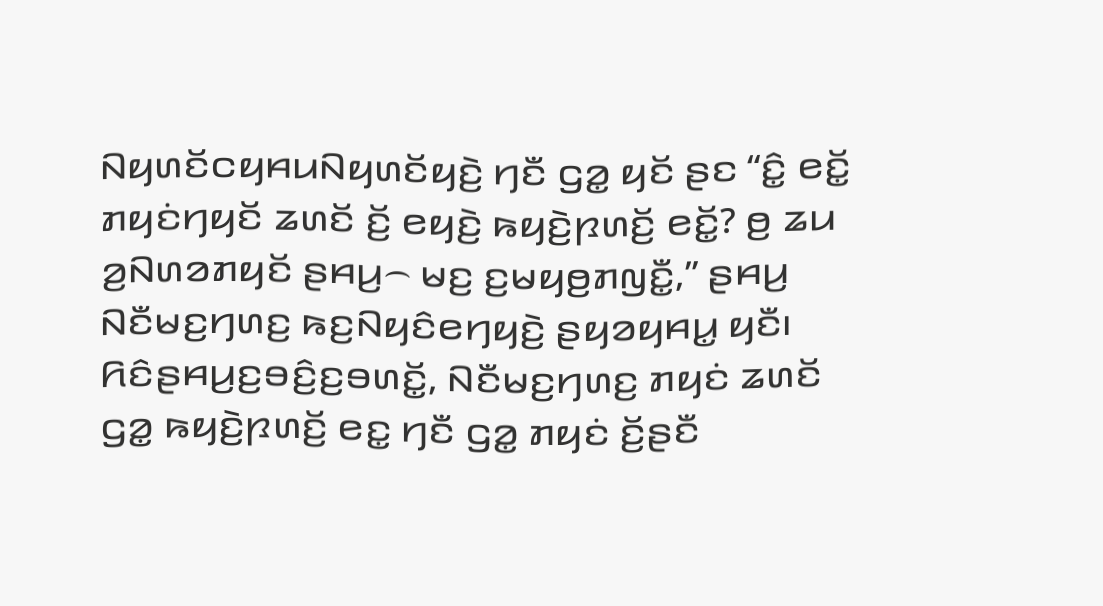ꤡꤟꤛꤢꤩꤍꤟꤌꤣꤡꤟꤛꤢꤩꤟꤢꤧ꤬ ꤚꤢꤪ ꤞꤤ꤭ ꤟꤢꤩ ꤔꤢ “ꤢꤨ꤭ ꤕꤢꤩ꤭ ꤊꤟꤢꤦꤚꤟꤢꤩ ꤘꤛꤢꤩ ꤢꤩ꤬ ꤕꤟꤢꤧ꤬ ꤒꤟꤢꤧ꤬ꤐꤛꤢꤩ꤬ ꤕꤢꤩ꤭? ꤥ꤬ ꤘꤣ ꤤ꤬ꤡꤛꤤꤊꤟꤢꤩ ꤔꤌꤣ꤬꤮ ꤗꤢ꤬ ꤢ꤬ꤗꤟꤥ꤬ꤊꤜꤢꤪ꤭,” ꤔꤌꤣ꤬ ꤡꤢꤪꤗꤢ꤬ꤚꤛꤢ꤬ ꤒꤢ꤬ꤡꤟꤢꤨꤕꤚꤟꤢꤧ꤬ ꤔꤟꤤꤟꤌꤣ꤭ ꤟꤢꤪ꤯ ꤖꤢꤨꤔꤌꤣ꤬ꤢ꤬ꤋꤢꤨ꤬ꤢ꤬ꤋꤛꤢꤩ꤭, ꤡꤢꤪꤗꤢ꤬ꤚꤛꤢ꤬ ꤊꤟꤢꤦ ꤘꤛꤢꤩ ꤞꤤ꤭ ꤒꤟꤢꤧ꤬ꤐꤛꤢꤩ꤬ ꤕꤢ꤭ ꤚꤢꤪ ꤞꤤ꤭ ꤊꤟꤢꤦ ꤢꤩ꤬ꤔꤢꤪ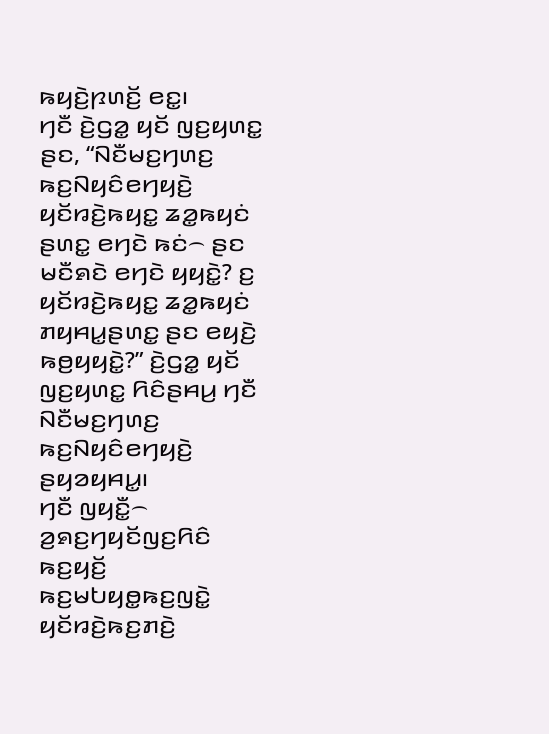ꤒꤟꤢꤧ꤬ꤐꤛꤢꤩ꤬ ꤕꤢ꤭꤯
ꤚꤢꤪ ꤢꤧ꤬ꤞꤤ꤭ ꤟꤢꤩ ꤜꤢ꤬ꤟꤛꤢ꤭ ꤔꤢ, “ꤡꤢꤪꤗꤢ꤬ꤚꤛꤢ꤬ ꤒꤢ꤬ꤡꤟꤢꤨꤕꤚꤟꤢꤧ꤬ ꤟꤢꤩꤙꤢꤧ꤬ꤒꤟꤢ꤭ ꤘꤤ꤭ꤒꤟꤢꤦ ꤔꤛꤢ꤭ ꤕꤚꤢꤧ ꤒꤢꤦ꤮ ꤔꤢ ꤗꤢꤪꤎꤢꤧ ꤕꤚꤢꤧ ꤟꤟꤢꤧ꤭? ꤢ꤬ ꤟꤢꤩꤙꤢꤧ꤬ꤒꤟꤢ꤭ ꤘꤤ꤭ꤒꤟꤢꤦ ꤊꤟꤌꤣ꤭ꤔꤛꤢ꤭ ꤔꤢ ꤕꤟꤢꤧ꤬ ꤒꤥ꤬ꤟꤟꤢꤧ꤭?” ꤢꤧ꤬ꤞꤤ꤭ ꤟꤢꤩ ꤜꤢ꤬ꤟꤛꤢ꤭ ꤖꤢꤨꤔꤌꤣ꤬ ꤚꤢꤪ ꤡꤢꤪꤗꤢ꤬ꤚꤛꤢ꤬ ꤒꤢ꤬ꤡꤟꤢꤨꤕꤚꤟꤢꤧ꤬ ꤔꤟꤤꤟꤌꤣ꤭꤯
ꤚꤢꤪ ꤜꤟꤢꤪ꤭꤮ ꤤ꤬ꤎꤢ꤬ꤚꤟꤢꤩꤜꤢ꤬ꤖꤢꤨ ꤒꤢ꤬ꤟꤢꤩ꤬ ꤒꤢ꤬ꤗꤝꤟꤥ꤭ꤒꤢ꤬ꤜꤢꤧ꤭ ꤟꤢꤩꤙꤢꤧ꤬ꤒꤢ꤬ꤊꤢꤧ꤬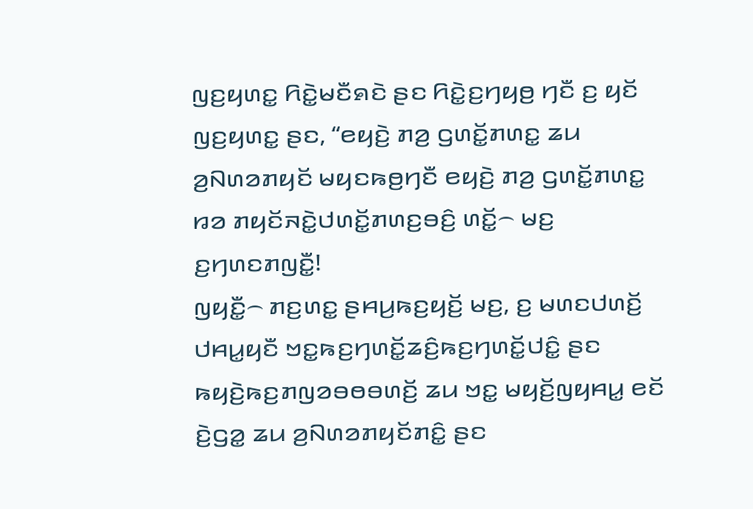ꤜꤢ꤬ꤟꤛꤢ꤭ ꤖꤢꤧ꤭ꤗꤢꤪꤎꤢꤧ ꤔꤢ ꤖꤢꤧ꤭ꤢ꤬ꤚꤟꤥ꤬ ꤚꤢꤪ ꤢ꤬ ꤟꤢꤩ ꤜꤢ꤬ꤟꤛꤢ꤭ ꤔꤢ, “ꤕꤟꤢꤧ꤬ ꤊꤤ꤬ ꤞꤛꤢꤩ꤭ꤊꤛꤢ꤭ ꤘꤣ ꤤ꤬ꤡꤛꤤꤊꤟꤢꤩ ꤗꤟꤢꤒꤥ꤬ꤚꤢꤪ ꤕꤟꤢꤧ꤬ ꤊꤤ꤬ ꤞꤛꤢꤩ꤭ꤊꤛꤢ꤭ ꤙꤤ ꤊꤟꤢꤩꤏꤢꤧ꤭ꤓꤛꤢꤩ꤭ꤊꤛꤢ꤬ꤋꤢꤨ꤬ ꤛꤢꤩ꤭꤮ ꤗꤢ꤬ ꤢ꤬ꤚꤛꤢꤊꤜꤢꤪ꤭!
ꤜꤟꤢꤪ꤭꤮ ꤊꤢ꤬ꤛꤢ꤭ ꤔꤌꤣ꤬ꤒꤢ꤬ꤟꤢꤩ꤬ ꤗꤢ꤬, ꤢ꤬ ꤗꤛꤢꤓꤛꤢꤩ꤬ ꤓꤌꤣ꤭ꤟꤢꤪ ꤠꤢ꤭ꤒꤢ꤬ꤚꤛꤢꤩ꤭ꤘꤢꤨ꤬ꤒꤢ꤬ꤚꤛꤢꤩ꤭ꤓꤢꤨ꤭ ꤔꤢ ꤒꤟꤢꤧ꤬ꤒꤢ꤬ꤊꤜꤤꤋꤥꤋꤛꤢꤩ꤬ ꤘꤣ ꤠꤢ꤭ ꤗꤟꤢꤩ꤬ꤜꤟꤌꤣ꤭ ꤕꤢꤩ ꤢꤧ꤬ꤞꤤ꤭ ꤘꤣ ꤤ꤬ꤡꤛꤤꤊꤟꤢꤩꤊꤢꤨ꤭ ꤔꤢ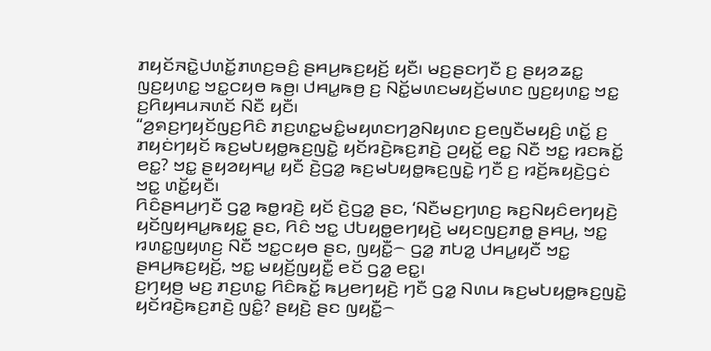ꤊꤟꤢꤩꤏꤢꤧ꤭ꤓꤛꤢꤩ꤭ꤊꤛꤢ꤬ꤋꤢꤨ꤬ ꤔꤌꤣ꤬ꤒꤢ꤬ꤟꤢꤩ꤬ ꤟꤢꤪ꤯ ꤗꤢ꤬ꤔꤢꤚꤢꤪ ꤢ꤬ ꤔꤟꤤꤘꤢ꤭ ꤜꤢ꤬ꤟꤛꤢ꤭ ꤠꤢ꤭ꤍꤟꤥ ꤒꤥ꤬꤯ ꤓꤌꤣ꤭ꤒꤥ꤬ ꤢ꤬ ꤡꤢꤩ꤭ꤗꤛꤢꤗꤟꤢꤩ꤬ꤗꤛꤢ ꤜꤢ꤬ꤟꤛꤢ꤭ ꤠꤢ꤭ ꤢ꤬ꤖꤟꤌꤣꤏꤛꤢꤩ ꤡꤢꤪ ꤟꤢꤪ꤯
“ꤤ꤬ꤎꤢ꤬ꤚꤟꤢꤩꤜꤢ꤬ꤖꤢꤨ ꤊꤢ꤬ꤛꤢ꤭ꤗꤢꤨ꤭ꤗꤟꤛꤢꤚꤤ꤬ꤡꤟꤛꤢ ꤢ꤬ꤕꤜꤢꤪꤗꤟꤢꤨ꤬ ꤛꤢꤩ꤭ ꤢ꤬ ꤊꤟꤢꤦꤚꤟꤢꤩ ꤒꤢ꤬ꤗꤝꤟꤥ꤭ꤒꤢ꤬ꤜꤢꤧ꤭ ꤟꤢꤩꤙꤢꤧ꤬ꤒꤢ꤬ꤊꤢꤧ꤬ ꤑꤟꤢꤩ꤭ ꤕꤢ꤭ ꤡꤢꤪ ꤠꤢ꤭ ꤙꤢꤒꤢꤩ꤭ ꤕꤢ꤭? ꤠꤢ꤭ ꤔꤟꤤꤟꤌꤣ꤭ ꤟꤢꤪ ꤢꤧ꤬ꤞꤤ꤭ ꤒꤢ꤬ꤗꤝꤟꤥ꤭ꤒꤢ꤬ꤜꤢꤧ꤭ ꤚꤢꤪ ꤢ꤬ ꤙꤢꤩ꤬ꤒꤟꤢꤧ꤬ꤞꤢꤦ ꤠꤢ꤭ ꤛꤢꤩ꤭ꤟꤢꤪ꤯
ꤖꤢꤨꤔꤌꤣ꤬ꤚꤢꤪ ꤞꤤ꤭ ꤒꤥ꤭ꤙꤢꤧ꤬ ꤟꤢꤩ ꤢꤧ꤬ꤞꤤ꤭ ꤔꤢ, ‘ꤡꤢꤪꤗꤢ꤬ꤚꤛꤢ꤬ ꤒꤢ꤬ꤡꤟꤢꤨꤕꤚꤟꤢꤧ꤬ ꤟꤢꤩꤜꤟꤌꤣ꤭ꤒꤟꤢ꤭ ꤔꤢ, ꤖꤢꤨ ꤠꤢ꤭ ꤓꤝꤟꤥ꤭ꤕꤚꤟꤢꤧ꤬ ꤗꤟꤢꤜꤢ꤬ꤊꤥ꤭ ꤔꤌꤣ꤬, ꤠꤢ꤭ ꤙꤛꤢ꤭ꤜꤟꤛꤢ꤬ ꤡꤢꤪ ꤠꤢ꤭ꤍꤟꤥ ꤔꤢ, ꤜꤟꤢꤪ꤭꤮ ꤞꤤ꤭ ꤊꤝꤤ꤭ ꤓꤌꤣ꤭ꤟꤢꤪ ꤠꤢ꤭ ꤔꤌꤣ꤬ꤒꤢ꤬ꤟꤢꤩ꤬, ꤠꤢ꤭ ꤗꤟꤢꤩ꤬ꤜꤟꤢꤪ꤭ ꤕꤢꤩ ꤞꤤ꤭ ꤕꤢ꤭꤯
ꤢ꤬ꤚꤟꤥ꤬ ꤗꤢ꤬ ꤊꤢ꤬ꤛꤢ꤭ ꤖꤢꤨꤒꤢꤩ꤭ ꤒꤣ꤬ꤕꤚꤟꤢꤧ꤬ ꤚꤢꤪ ꤞꤤ꤭ ꤡꤛꤣ ꤒꤢ꤬ꤗꤝꤟꤥ꤭ꤒꤢ꤬ꤜꤢꤧ꤭ ꤟꤢꤩꤙꤢꤧ꤬ꤒꤢ꤬ꤊꤢꤧ꤬ ꤜꤢꤨ꤭? ꤔꤟꤢꤧ꤬ ꤔꤢ ꤜꤟꤢꤪ꤭꤮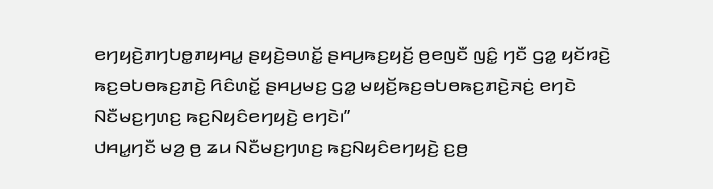ꤕꤚꤟꤢꤧ꤬ꤊꤚꤝꤥ꤭ꤊꤟꤌꤣ꤭ ꤔꤟꤢꤧ꤬ꤋꤛꤢꤩ꤭ ꤔꤌꤣ꤬ꤒꤢ꤬ꤟꤢꤩ꤬ ꤥ꤬ꤕꤜꤢꤪ ꤜꤢꤨ꤭ ꤚꤢꤪ ꤞꤤ꤭ ꤟꤢꤩꤙꤢꤧ꤬ ꤒꤢ꤬ꤋꤝꤥꤒꤢ꤬ꤊꤢꤧ꤬ ꤖꤢꤨꤛꤢꤩ꤭ ꤔꤌꤣ꤬ꤗꤢ꤬ ꤞꤤ꤭ ꤗꤟꤢꤩ꤬ꤒꤢ꤬ꤋꤝꤥꤒꤢ꤬ꤊꤢꤧ꤬ꤏꤢꤦ꤬ ꤕꤚꤢꤧ ꤡꤢꤪꤗꤢ꤬ꤚꤛꤢ꤬ ꤒꤢ꤬ꤡꤟꤢꤨꤕꤚꤟꤢꤧ꤬ ꤕꤚꤢꤧ꤯”
ꤓꤌꤣ꤭ꤚꤢꤪ ꤗꤤ꤬ ꤥ꤬ ꤘꤣ ꤡꤢꤪꤗꤢ꤬ꤚꤛꤢ꤬ ꤒꤢ꤬ꤡꤟꤢꤨꤕꤚꤟꤢꤧ꤬ ꤢ꤬ꤥ꤬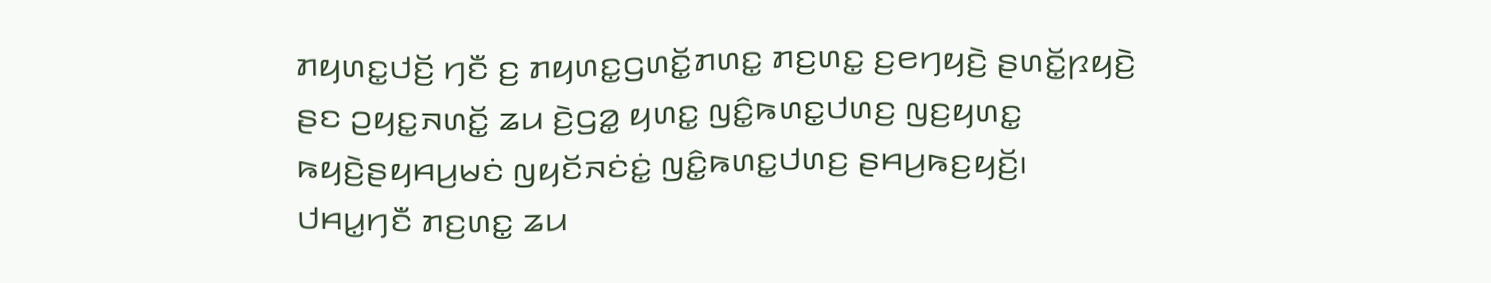ꤊꤟꤛꤢ꤭ꤓꤢꤩ꤬ ꤚꤢꤪ ꤢ꤬ ꤊꤟꤛꤢ꤭ꤞꤛꤢꤩ꤭ꤊꤛꤢ꤭ ꤊꤢ꤬ꤛꤢ꤭ ꤢ꤬ꤕꤚꤟꤢꤧ꤬ ꤔꤛꤢꤩ꤭ꤐꤟꤢꤧ꤬ ꤔꤢ ꤑꤟꤢ꤭ꤏꤛꤢꤩ꤭ ꤘꤣ ꤢꤧ꤬ꤞꤤ꤭ ꤟꤛꤢ꤭ ꤜꤢꤨ꤭ꤒꤛꤢ꤭ꤓꤛꤢ꤬ ꤜꤢ꤬ꤟꤛꤢ꤭ ꤒꤟꤢꤧ꤬ꤔꤟꤌꤣ꤬ꤗꤢꤦ ꤜꤟꤢꤩꤏꤢꤦꤢꤦ꤭ ꤜꤢꤨ꤭ꤒꤛꤢ꤭ꤓꤛꤢ꤬ ꤔꤌꤣ꤬ꤒꤢ꤬ꤟꤢꤩ꤬꤯
ꤓꤌꤣ꤭ꤚꤢꤪ ꤊꤢ꤬ꤛꤢ꤭ ꤘꤣ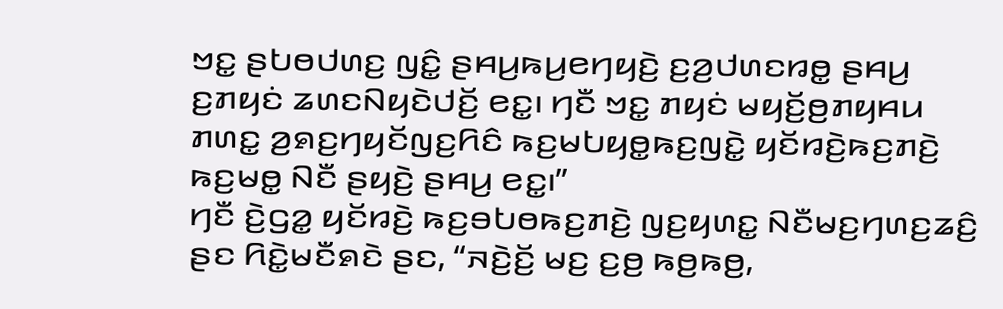ꤠꤢ꤭ ꤔꤝꤥꤓꤛꤢ꤬ ꤜꤢꤨ꤭ ꤔꤌꤣ꤬ꤒꤣ꤬ꤕꤚꤟꤢꤧ꤬ ꤢ꤬ꤤ꤬ꤓꤛꤢꤙꤥ꤭ ꤔꤌꤣ꤬ ꤢ꤬ꤊꤟꤢꤦ ꤘꤛꤢꤡꤟꤢꤧꤓꤢꤩ꤬ ꤕꤢ꤭꤯ ꤚꤢꤪ ꤠꤢ꤭ ꤊꤟꤢꤦ ꤗꤟꤢꤩ꤬ꤥ꤬ꤊꤟꤌꤣ ꤊꤛꤢ꤭ ꤤ꤬ꤎꤢ꤬ꤚꤟꤢꤩꤜꤢ꤬ꤖꤢꤨ ꤒꤢ꤬ꤗꤝꤟꤥ꤭ꤒꤢ꤬ꤜꤢꤧ꤭ ꤟꤢꤩꤙꤢꤧ꤬ꤒꤢ꤬ꤊꤢꤧ꤬ ꤒꤢ꤬ꤗꤥ꤭ ꤡꤢꤪ ꤔꤟꤢꤧ꤬ ꤔꤌꤣ꤬ ꤕꤢ꤭꤯”
ꤚꤢꤪ ꤢꤧ꤬ꤞꤤ꤭ ꤟꤢꤩꤙꤢꤧ꤬ ꤒꤢ꤬ꤋꤝꤥꤒꤢ꤬ꤊꤢꤧ꤬ ꤜꤢ꤬ꤟꤛꤢ꤭ ꤡꤢꤪꤗꤢ꤬ꤚꤛꤢ꤬ꤘꤢꤨ꤬ ꤔꤢ ꤖꤢꤧ꤭ꤗꤢꤪꤎꤢꤧ ꤔꤢ, “ꤏꤢꤧ꤬ꤢꤩ꤬ ꤗꤢ꤬ ꤢ꤬ꤥ꤬ ꤒꤥ꤬ꤒꤥ꤬,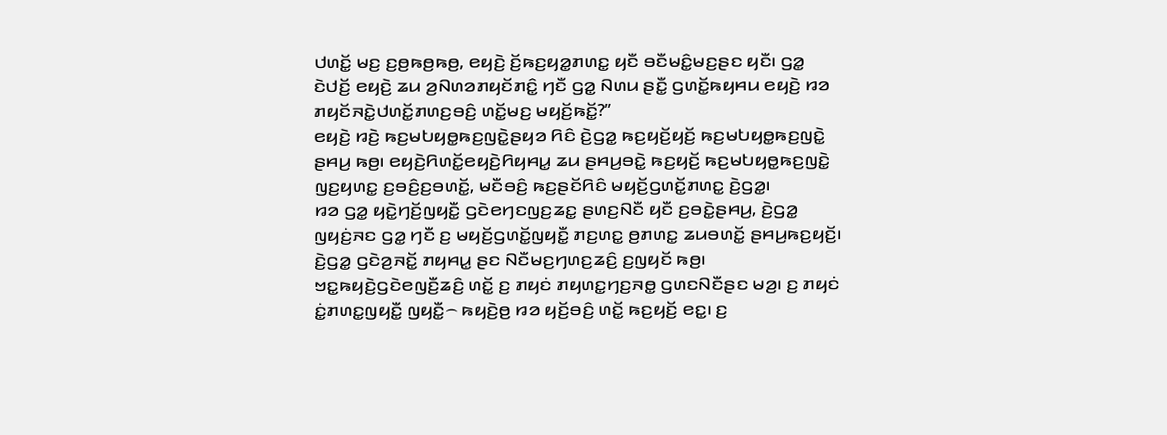ꤓꤛꤢꤩ꤭ ꤗꤢ꤬ ꤢ꤬ꤥ꤬ꤒꤥ꤬ꤒꤥ꤬, ꤕꤟꤢꤧ꤬ ꤢꤩ꤬ꤒꤢ꤬ꤟꤤ꤭ꤊꤛꤢ꤭ ꤟꤢꤪ ꤋꤢꤪꤗꤢꤨ꤭ꤗꤢ꤬ꤔꤢ ꤟꤢꤪ꤯ ꤞꤤ꤭ ꤢꤧꤓꤢꤩ꤬ ꤕꤟꤢꤧ꤬ ꤘꤣ ꤤ꤬ꤡꤛꤤꤊꤟꤢꤩꤊꤢꤨ꤭ ꤚꤢꤪ ꤞꤤ꤭ ꤡꤛꤣ ꤔꤢꤪ꤭ ꤞꤛꤢꤩ꤭ꤒꤟꤌꤣ ꤕꤟꤢꤧ꤬ ꤙꤤ ꤊꤟꤢꤩꤏꤢꤧ꤭ꤓꤛꤢꤩ꤭ꤊꤛꤢ꤬ꤋꤢꤨ꤬ ꤛꤢꤩ꤭ꤗꤢ꤬ ꤗꤟꤢꤩ꤬ꤒꤢꤩ꤭?”
ꤕꤟꤢꤧ꤬ ꤙꤢꤧ꤬ ꤒꤢ꤬ꤗꤝꤟꤥ꤭ꤒꤢ꤬ꤜꤢꤧ꤭ꤔꤟꤤ ꤖꤢꤨ ꤢꤧ꤬ꤞꤤ꤭ ꤒꤢ꤬ꤟꤢꤩ꤬ꤟꤢꤩ꤬ ꤒꤢ꤬ꤗꤝꤟꤥ꤭ꤒꤢ꤬ꤜꤢꤧ꤭ ꤔꤌꤣ꤬ ꤒꤥ꤬꤯ ꤕꤟꤢꤧ꤬ꤖꤛꤢꤩ꤭ꤕꤟꤢꤧ꤬ꤖꤟꤌꤣ꤭ ꤘꤣ ꤔꤌꤣ꤬ꤋꤢꤧ꤭ ꤒꤢ꤬ꤟꤢꤩ꤬ ꤒꤢ꤬ꤗꤝꤟꤥ꤭ꤒꤢ꤬ꤜꤢꤧ꤭ ꤜꤢ꤬ꤟꤛꤢ꤭ ꤢ꤬ꤋꤢꤨ꤬ꤢ꤬ꤋꤛꤢꤩ꤭, ꤗꤢꤪꤋꤢꤨ꤬ ꤒꤢ꤬ꤔꤢꤩꤖꤢꤨ ꤗꤟꤢꤩ꤬ꤞꤛꤢꤩ꤭ꤊꤛꤢ꤭ ꤢꤧ꤬ꤞꤤ꤭꤯
ꤙꤤ ꤞꤤ꤭ ꤟꤢꤧ꤭ꤚꤢꤩ꤬ꤜꤟꤢꤪ꤭ ꤞꤢꤧꤕꤚꤢꤜꤢ꤬ꤘꤢ꤭ ꤔꤛꤢ꤬ꤡꤢꤪ ꤟꤢꤪ ꤢ꤬ꤋꤢꤧ꤭ꤔꤌꤣ꤬, ꤢꤧ꤬ꤞꤤ꤭ ꤜꤟꤢꤦ꤬ꤏꤢ ꤞꤤ꤭ ꤚꤢꤪ ꤢ꤬ ꤗꤟꤢꤩ꤬ꤞꤛꤢꤩ꤭ꤜꤟꤢꤪ꤭ ꤊꤢ꤬ꤛꤢ꤭ ꤥ꤬ꤊꤛꤢ꤭ ꤘꤣꤋꤛꤢꤩ꤭ ꤔꤌꤣ꤬ꤒꤢ꤬ꤟꤢꤩ꤬꤯ ꤢꤧ꤬ꤞꤤ꤭ ꤞꤢꤧꤤ꤬ꤏꤢꤩ꤭ ꤊꤟꤌꤣ꤭ ꤔꤢ ꤡꤢꤪꤗꤢ꤬ꤚꤛꤢ꤬ꤘꤢꤨ꤬ ꤢ꤬ꤜꤟꤢꤩ ꤒꤥ꤬꤯
ꤠꤢ꤭ꤒꤟꤢꤧ꤬ꤞꤢꤧꤕꤜꤢꤪ꤬ꤘꤢꤨ꤬ ꤛꤢꤩ꤭ ꤢ꤬ ꤊꤟꤢꤦ ꤊꤟꤛꤢ꤭ꤚꤢ꤬ꤏꤥ꤭ ꤞꤛꤢꤡꤢꤪꤔꤢ ꤗꤤ꤬꤯ ꤢ꤬ ꤊꤟꤢꤦ ꤢꤦ꤭ꤊꤛꤢ꤭ꤜꤟꤢꤪ꤭ ꤜꤟꤢꤪ꤭꤮ ꤒꤟꤢꤧ꤬ꤥ꤬ ꤙꤤ ꤟꤢꤩ꤬ꤋꤢꤨ꤬ ꤛꤢꤩ꤭ ꤒꤢ꤬ꤟꤢꤩ꤬ ꤕꤢ꤭꤯ ꤢ꤬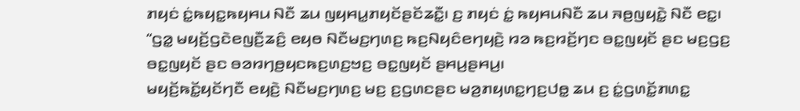ꤊꤟꤢꤦ ꤢꤦ꤭ꤒꤟꤢ꤭ꤒꤟꤌꤣ ꤡꤢꤪ ꤘꤣ ꤜꤟꤌꤣ꤭ꤊꤟꤢꤩꤔꤢꤩꤘꤢꤪ꤭꤯ ꤢ꤬ ꤊꤟꤢꤦ ꤢꤦ꤭ ꤒꤟꤌꤣꤡꤢꤪ ꤘꤣ ꤏꤥ꤬ꤜꤟꤢꤧ꤭ ꤡꤢꤪ ꤕꤢ꤭꤯
“ꤞꤤ꤭ ꤗꤟꤢꤩ꤬ꤞꤢꤧꤕꤜꤢꤪ꤬ꤘꤢꤨ꤬ ꤕꤟꤥ ꤡꤢꤪꤗꤢ꤬ꤚꤛꤢ꤬ ꤒꤢ꤬ꤡꤟꤢꤨꤕꤚꤟꤢꤧ꤬ ꤙꤤ ꤒꤢ꤬ꤙꤢꤩ꤬ꤚꤢ ꤋꤢ꤭ꤜꤟꤢꤩ ꤔꤢ ꤗꤢ꤬ꤞꤢ꤬ ꤋꤢ꤭ꤜꤟꤢꤩ ꤔꤢ ꤋꤤꤙꤚꤥ꤬ꤟꤢꤒꤢ꤬ꤛꤢ꤬ꤠꤢ꤬ ꤋꤢ꤭ꤜꤟꤢꤩ ꤔꤌꤣ꤬ꤔꤌꤣ꤬꤯
ꤗꤟꤢꤩ꤬ꤒꤢꤩ꤭ꤟꤢꤩꤚꤢꤪ ꤕꤟꤢꤧ꤬ ꤡꤢꤪꤗꤢ꤬ꤚꤛꤢ꤬ ꤗꤢ꤬ ꤢ꤬ꤞꤛꤢꤔꤢ ꤗꤤ꤬ꤊꤟꤛꤢ꤭ꤚꤢ꤬ꤓꤥ꤭ ꤘꤣ ꤢ꤬ ꤢꤦ꤭ꤞꤛꤢꤩ꤭ꤊꤛꤢ꤭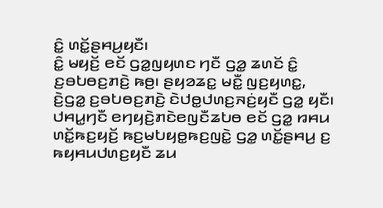ꤢꤨ꤭ ꤛꤢꤩ꤭ꤔꤌꤣ꤬ꤟꤢꤪ꤯
ꤢꤨ꤭ ꤗꤟꤢꤩ꤬ ꤕꤢꤩ ꤞꤤ꤭ꤜꤟꤛꤢ ꤚꤢꤪ ꤞꤤ꤭ ꤘꤛꤢꤩ ꤢꤨ꤭ ꤢ꤬ꤋꤝꤥꤢ꤬ꤊꤢꤧ꤬ ꤒꤥ꤬꤯ ꤔꤟꤤꤘꤢ꤭ ꤗꤢꤪ꤭ ꤜꤢ꤬ꤟꤛꤢ꤭, ꤢꤧ꤬ꤞꤤ꤭ ꤢ꤬ꤋꤝꤥꤢ꤬ꤊꤢꤧ꤬ ꤢꤧꤓꤥ꤭ꤓꤛꤢ꤬ꤏꤢꤦ꤬ꤟꤢꤪ ꤞꤤ꤭ ꤟꤢꤪ꤯ ꤓꤌꤣ꤭ꤚꤢꤪ ꤕꤚꤟꤢꤧ꤬ꤊꤢꤧꤕꤜꤢꤪꤘꤝꤥ ꤕꤢꤩ ꤞꤤ꤭ ꤙꤌꤣ ꤛꤢꤩ꤭ꤒꤢ꤬ꤟꤢꤩ꤬ ꤒꤢ꤬ꤗꤝꤟꤥ꤭ꤒꤢ꤬ꤜꤢꤧ꤭ ꤞꤤ꤭ ꤛꤢꤩ꤭ꤔꤌꤣ꤬ ꤢ꤬ ꤒꤟꤌꤣꤓꤛꤢ꤬ꤟꤢꤪ ꤘꤣ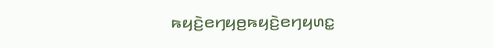ꤒꤟꤢꤧ꤬ꤕꤚꤟꤥ꤬ꤒꤟꤢꤧ꤬ꤕꤚꤟꤛꤢ꤭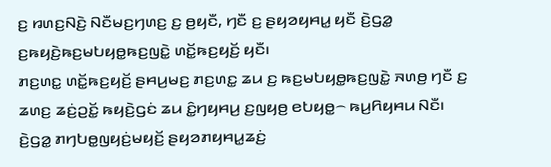ꤢ꤬ ꤙꤛꤢ꤬ꤡꤢꤧ꤬ ꤡꤢꤪꤗꤢ꤬ꤚꤛꤢ꤬ ꤢ꤬ ꤥ꤬ꤟꤢꤪ, ꤚꤢꤪ ꤢ꤬ ꤔꤟꤤꤟꤌꤣ꤭ ꤟꤢꤪ ꤢꤧ꤬ꤞꤤ꤭ ꤢ꤬ꤒꤟꤢꤧ꤬ꤒꤢ꤬ꤗꤝꤟꤥ꤭ꤒꤢ꤬ꤜꤢꤧ꤭ ꤛꤢꤩ꤭ꤒꤢ꤬ꤟꤢꤩ꤬ ꤟꤢꤪ꤯
ꤊꤢ꤬ꤛꤢ꤭ ꤛꤢꤩ꤭ꤒꤢ꤬ꤟꤢꤩ꤬ ꤔꤌꤣ꤬ꤗꤢ꤬ ꤊꤢ꤬ꤛꤢ꤭ ꤘꤣ ꤢ꤬ ꤒꤢ꤬ꤗꤝꤟꤥ꤭ꤒꤢ꤬ꤜꤢꤧ꤭ ꤏꤛꤥ꤬ ꤚꤢꤪ ꤢ꤬ ꤘꤛꤢ꤬ ꤘꤢꤦ꤬ꤑꤢꤩ꤭ ꤒꤟꤢꤧ꤬ꤞꤢꤦ ꤘꤣ ꤢꤨ꤭ꤚꤟꤌꤣ꤬ ꤢ꤬ꤜꤟꤥ꤬ ꤕꤝꤟꤥ꤭꤮ ꤒꤣ꤬ꤖꤟꤌꤣ ꤡꤢꤪ꤯ ꤢꤧ꤬ꤞꤤ꤭ ꤊꤚꤝꤥ꤭ꤜꤟꤢꤦ꤬ꤗꤟꤢꤩ꤬ ꤔꤟꤤꤊꤟꤌꤣ꤭ꤘꤢꤦ꤬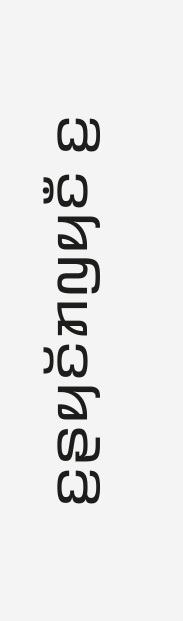ꤢ꤬ꤔꤟꤢꤩꤊꤜꤟꤢꤪ ꤢ꤬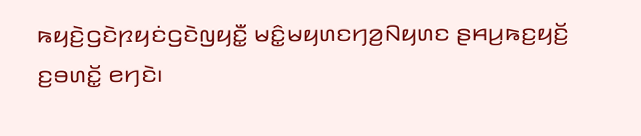ꤒꤟꤢꤧ꤬ꤞꤢꤧꤐꤟꤢꤦꤞꤢꤧꤜꤟꤢꤪ꤭ ꤗꤢꤨ꤭ꤗꤟꤛꤢꤚꤤ꤬ꤡꤟꤛꤢ ꤔꤌꤣ꤬ꤒꤢ꤬ꤟꤢꤩ꤬ ꤢ꤬ꤋꤛꤢꤩ꤭ ꤕꤚꤢꤧ꤯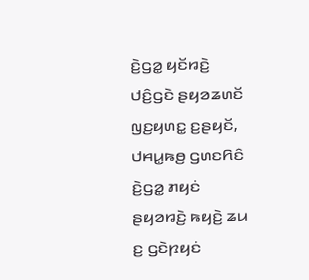ꤢꤧ꤬ꤞꤤ꤭ ꤟꤢꤩꤙꤢꤧ꤬ ꤓꤢꤨ꤬ꤞꤢꤧ ꤔꤟꤤꤘꤛꤢꤩ ꤜꤢ꤬ꤟꤛꤢ꤭ ꤢ꤬ꤔꤟꤢꤩ, ꤓꤌꤣ꤭ꤒꤥ꤬ ꤞꤛꤢꤖꤢꤨ ꤢꤧ꤬ꤞꤤ꤭ ꤊꤟꤢꤦ ꤔꤟꤤꤙꤢꤧ꤬ ꤒꤟꤢꤧ꤬ ꤘꤣ ꤢ꤬ ꤞꤢꤧꤐꤟꤢꤦ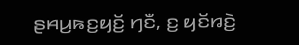ꤔꤌꤣ꤬ꤒꤢ꤬ꤟꤢꤩ꤬ ꤚꤢꤪ, ꤢ꤬ ꤟꤢꤩꤙꤢꤧ꤬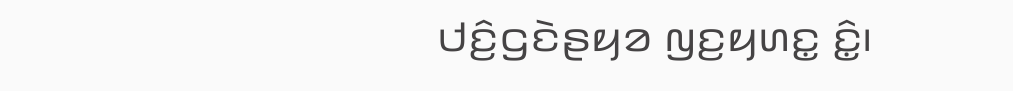ꤓꤢꤨ꤬ꤞꤢꤧꤔꤟꤤ ꤜꤢ꤬ꤟꤛꤢ꤭ ꤢꤨ꤭꤯